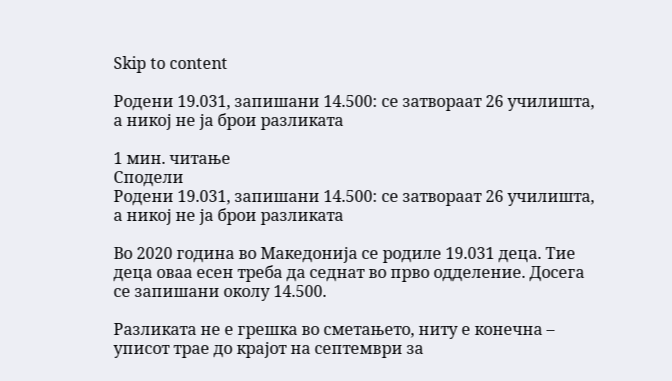Skip to content

Родени 19.031, запишани 14.500: се затвораат 26 училишта, а никој не ја брои разликата

1 мин. читање
Сподели
Родени 19.031, запишани 14.500: се затвораат 26 училишта, а никој не ја брои разликата

Во 2020 година во Македонија се родиле 19.031 деца. Тие деца оваа есен треба да седнат во прво одделение. Досега се запишани околу 14.500.

Разликата не е грешка во сметањето, ниту е конечна – уписот трае до крајот на септември за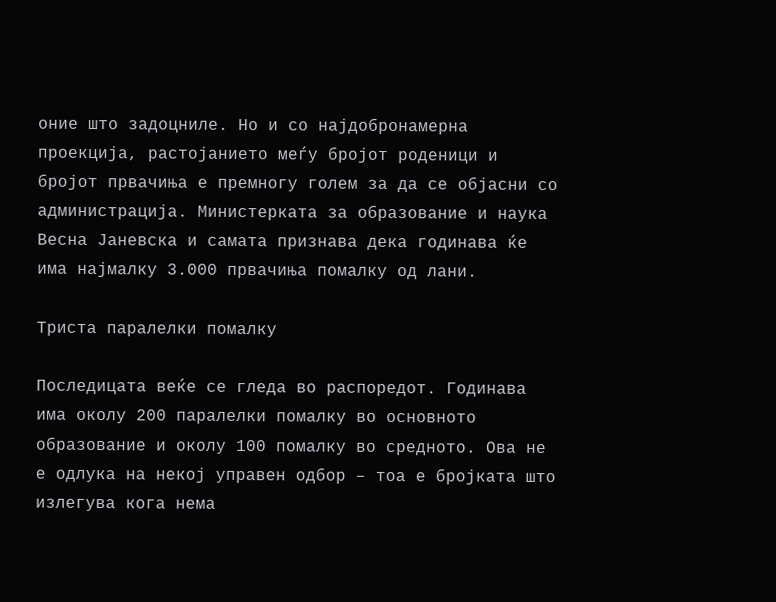оние што задоцниле. Но и со најдобронамерна проекција, растојанието меѓу бројот роденици и бројот првачиња е премногу голем за да се објасни со администрација. Министерката за образование и наука Весна Јаневска и самата признава дека годинава ќе има најмалку 3.000 првачиња помалку од лани.

Триста паралелки помалку

Последицата веќе се гледа во распоредот. Годинава има околу 200 паралелки помалку во основното образование и околу 100 помалку во средното. Ова не е одлука на некој управен одбор – тоа е бројката што излегува кога нема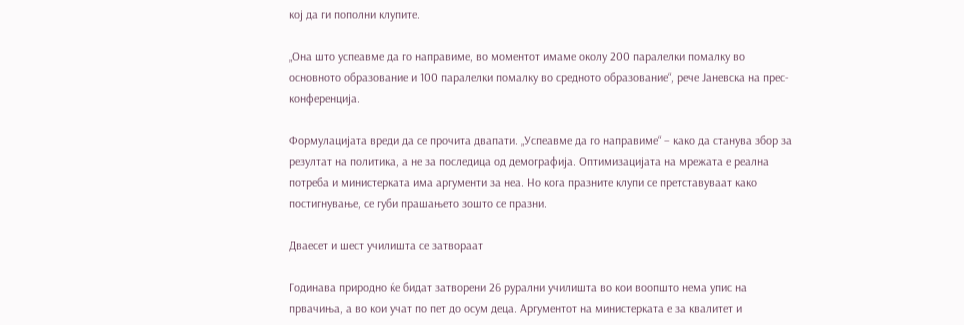кој да ги пополни клупите.

„Она што успеавме да го направиме, во моментот имаме околу 200 паралелки помалку во основното образование и 100 паралелки помалку во средното образование“, рече Јаневска на прес-конференција.

Формулацијата вреди да се прочита двапати. „Успеавме да го направиме“ – како да станува збор за резултат на политика, а не за последица од демографија. Оптимизацијата на мрежата е реална потреба и министерката има аргументи за неа. Но кога празните клупи се претставуваат како постигнување, се губи прашањето зошто се празни.

Дваесет и шест училишта се затвораат

Годинава природно ќе бидат затворени 26 рурални училишта во кои воопшто нема упис на првачиња, а во кои учат по пет до осум деца. Аргументот на министерката е за квалитет и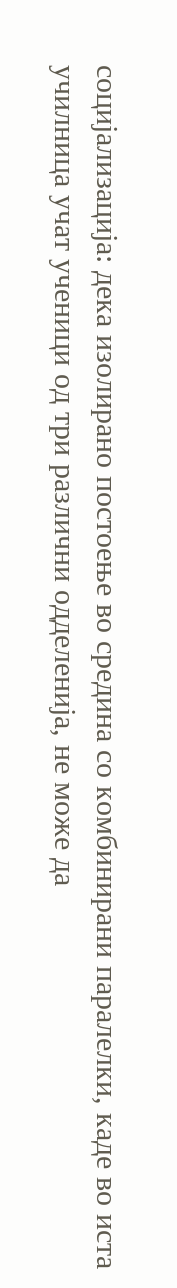социјализација: дека изолирано постоење во средина со комбинирани паралелки, каде во иста училница учат ученици од три различни одделенија, не може да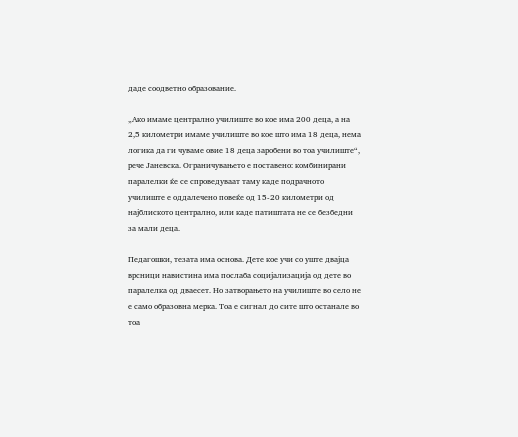даде соодветно образование.

„Ако имаме централно училиште во кое има 200 деца, а на 2,5 километри имаме училиште во кое што има 18 деца, нема логика да ги чуваме овие 18 деца заробени во тоа училиште“, рече Јаневска. Ограничувањето е поставено: комбинирани паралелки ќе се спроведуваат таму каде подрачното училиште е оддалечено повеќе од 15-20 километри од најблиското централно, или каде патиштата не се безбедни за мали деца.

Педагошки, тезата има основа. Дете кое учи со уште двајца врсници навистина има послаба социјализација од дете во паралелка од дваесет. Но затворањето на училиште во село не е само образовна мерка. Тоа е сигнал до сите што останале во тоа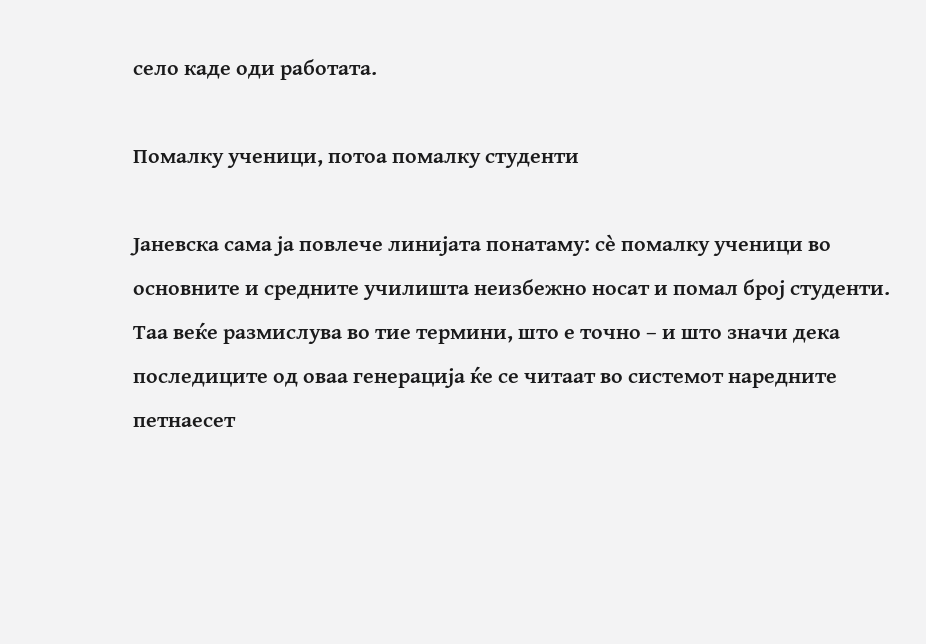село каде оди работата.

Помалку ученици, потоа помалку студенти

Јаневска сама ја повлече линијата понатаму: сè помалку ученици во основните и средните училишта неизбежно носат и помал број студенти. Таа веќе размислува во тие термини, што е точно – и што значи дека последиците од оваа генерација ќе се читаат во системот наредните петнаесет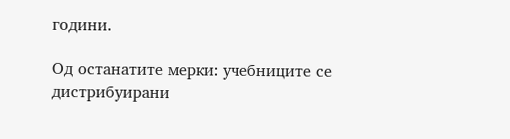години.

Од останатите мерки: учебниците се дистрибуирани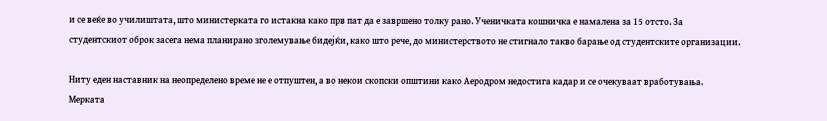и се веќе во училиштата, што министерката го истакна како прв пат да е завршено толку рано. Ученичката кошничка е намалена за 15 отсто. За студентскиот оброк засега нема планирано зголемување бидејќи, како што рече, до министерството не стигнало такво барање од студентските организации.

Ниту еден наставник на неопределено време не е отпуштен, а во некои скопски општини како Аеродром недостига кадар и се очекуваат вработувања. Мерката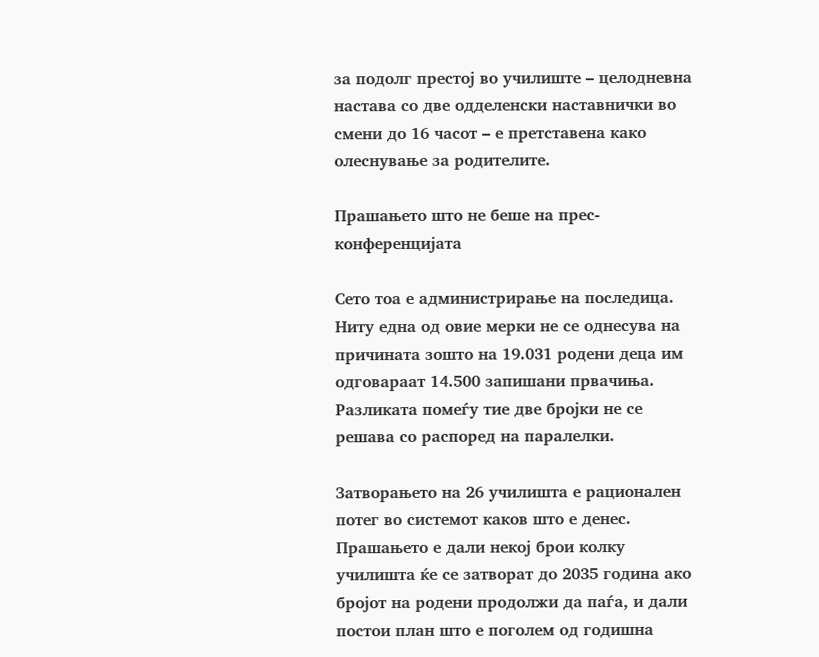за подолг престој во училиште – целодневна настава со две одделенски наставнички во смени до 16 часот – е претставена како олеснување за родителите.

Прашањето што не беше на прес-конференцијата

Сето тоа е администрирање на последица. Ниту една од овие мерки не се однесува на причината зошто на 19.031 родени деца им одговараат 14.500 запишани првачиња. Разликата помеѓу тие две бројки не се решава со распоред на паралелки.

Затворањето на 26 училишта е рационален потег во системот каков што е денес. Прашањето е дали некој брои колку училишта ќе се затворат до 2035 година ако бројот на родени продолжи да паѓа, и дали постои план што е поголем од годишна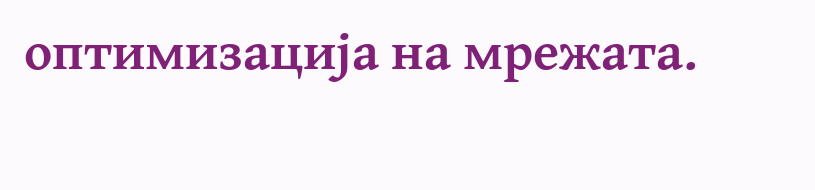оптимизација на мрежата.